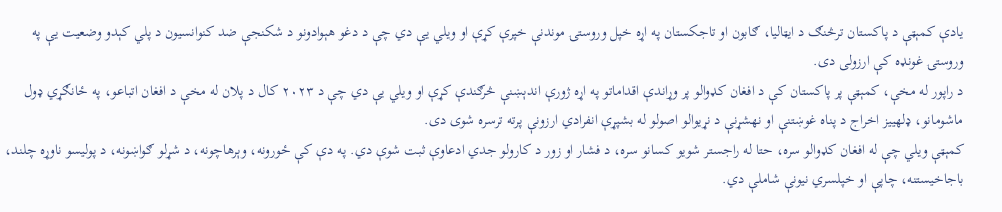یادې کمېټې د پاکستان ترڅنګ د ایټالیا، ګابون او تاجکستان په اړه خپل وروستۍ موندنې خپرې کړې او ویلي یې دي چې د دغو هېوادونو د شکنجې ضد کنوانسیون د پلي کېدو وضعیت یې په وروستۍ غونډه کې ارزولی دی.
د راپور له مخې، کمېټې پر پاکستان کې د افغان کډوالو پر وړاندې اقداماتو په اړه ژورې اندېښنې څرګندې کړې او ویلي یې دي چې د ۲۰۲۳ کال د پلان له مخې د افغان اتباعو، په ځانګړي ډول ماشومانو، ډلهییز اخراج د پناه غوښتنې او نهشړنې د نړیوالو اصولو له بشپړې انفرادي ارزونې پرته ترسره شوی دی.
کمېټې ویلي چې له افغان کډوالو سره، حتا له راجستر شویو کسانو سره، د فشار او زور د کارولو جدي ادعاوې ثبت شوې دي. په دې کې ځورونه، وېرهاچونه، د شړلو ګواښونه، د پولیسو ناوړه چلند، باجاخیستنه، چاپې او خپلسري نیونې شاملې دي.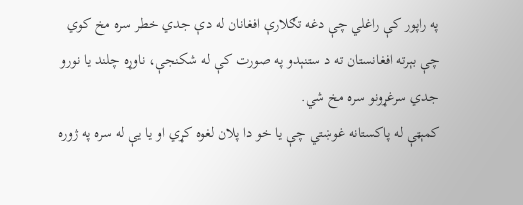په راپور کې راغلي چې دغه تګلارې افغانان له دې جدي خطر سره مخ کوي چې بېرته افغانستان ته د ستنېدو په صورت کې له شکنجې، ناوړه چلند یا نورو جدي سرغړونو سره مخ شي.
کمېټې له پاکستانه غوښتي چې یا خو دا پلان لغوه کړي او یا یې له سره په ژوره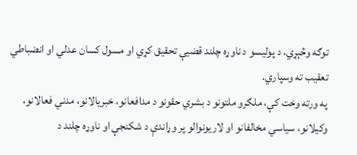توګه وڅېړي، د پولیسو د ناوړه چلند قضیې تحقیق کړي او مسول کسان عدلي او انضباطي تعقیب ته وسپاري.
په ورته وخت کې، ملګرو ملتونو د بشري حقونو د مدافعانو، خبریالانو، مدني فعالانو، وکیلانو، سیاسي مخالفانو او لاریونوالو پر وړاندې د شکنجې او ناوړه چلند د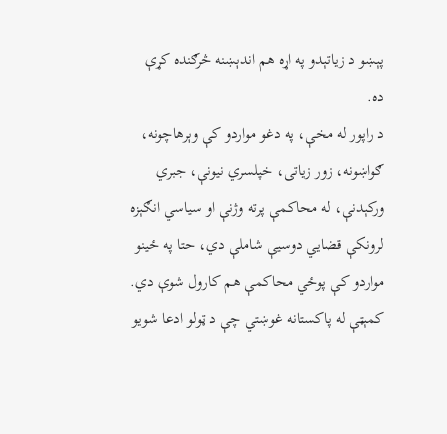پېښو د زیاتېدو په اړه هم اندېښنه څرګنده کړې ده.
د راپور له مخې، په دغو مواردو کې وېرهاچونه، ګواښونه، زور زیاتی، خپلسري نیونې، جبري ورکېدنې، له محاکمې پرته وژنې او سیاسي انګېزه لرونکې قضایي دوسیې شاملې دي، حتا په ځینو مواردو کې پوځي محاکمې هم کارول شوې دي.
کمېټې له پاکستانه غوښتي چې د ټولو ادعا شویو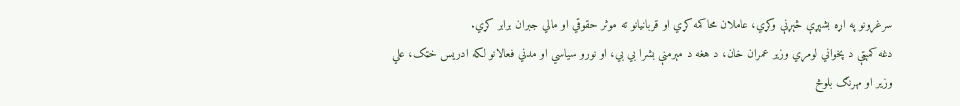سرغړونو په اړه بشپړې څېړنې وکړي، عاملان محاکمه کړي او قربانیانو ته موثر حقوقي او مالي جبران برابر کړي.
دغه کمېټې د پخواني لومړي وزیر عمران خان، د هغه د مېرمنې بشرا بي بي، او نورو سیاسي او مدني فعالانو لکه ادریس خټک، علي وزیر او مهرنګ بلوڅ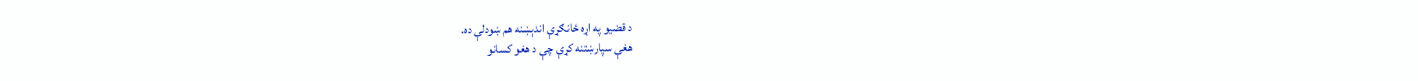د قضیو په اړه ځانګړې اندېښنه هم ښودلې ده.
هغې سپارښتنه کړې چې د هغو کسانو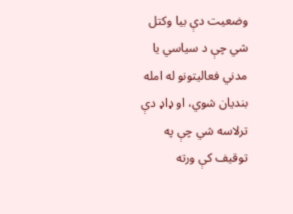وضعیت دې بیا وکتل شي چې د سیاسي یا مدني فعالیتونو له امله بندیان شوي، او ډاډ دې ترلاسه شي چې په توقیف کې ورته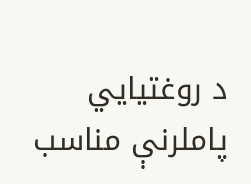د روغتیايي پاملرنې مناسب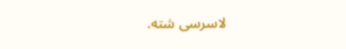لاسرسی شته.